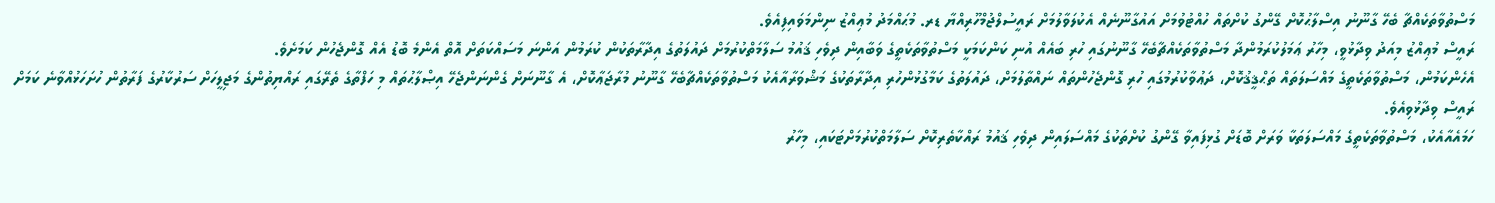މަސްތުވާތަކެއްޗާ ބެހޭ ގާނޫނު އިސްލާޙުކޮށް ގޭންގު ކުށްތައް ހުއްޓުވުމަށް އައުގާނޫނެއް އެކުލަވާލުމަށް ރައީސުލްޖުމްހޫރިއްޔާ ޑރ. މުޙައްމަދު މުޢިއްޒު ނިންމަވައިފިއެވެ.
ރައީސް މުޢިއްޒު މިއަދު ވިދާޅުވީ، މިހާރު ޢަމަލުކުރަމުންދާ މަސްތުވާތަކެއްޗާބެހޭ ގާނޫނުގައި ހުރި ބައެއް އުނި ކަންކަމަކީ މަސްތުވާތަކެތީގެ ވަބާއިން ދިވެހި ޤައުމު ސަލާމަތްކުރުމަށް ދައުލަތުގެ އިދާރާތަކުން ކުރަމުން އަންނަ މަސައްކަތަށް އޮތް އެންމެ ބޮޑު އެއް ގޮންޖެހުން ކަމަށެވެ.
އެހެންކަމުން، މަސްތުވާތަކެތީގެ މައްސަލަތައް ތަޙްޤީޤުކޮށް، ދަޢުވާކުރުމުގައި ހުރި ގޮންޖެހުންތައް ނައްތާލުމަށް، ދައުލަތުގެ ކަމާގުޅުންހުރި އިދާރާތަކުގެ މަޝްވަރާއާއެކު މަސްތުވާތަކެއްޗާބެހޭ ގާނޫނު މުރާޖަޢާކޮށް، އެ ގާނޫނަށް ގެންނަންޖެހޭ އިޞްލާޙުތައް މި ހަފްތާގެ ތެރޭގައި ރައްޔިތުންގެ މަޖިލީހަށް ސަރުކާރުގެ ފަރާތުން ހުށަހަޅުއްވާނެ ކަމަށް ރައީސް ވިދާޅުވިއެވެ.
ހަމައެއާއެކު، މަސްތުވާތަކެތީގެ މައްސަލަތަކާ ވަރަށް ބޮޑަށް ގުޅިފައިވާ ގޭންގު ކުށްތަކުގެ މައްސަލައިން ދިވެހި ޤައުމު ރައްކާތެރިކޮށް ސަލާމަތްކުރުމަށްޓަކައި، މިހާރު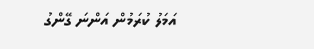އަމަލު ކުރަމުން އަންނަ ގޭންގު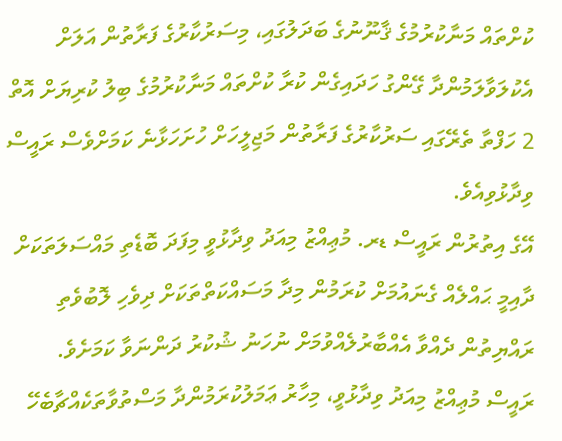ކުށްތައް މަނާކުރުމުގެ ޤާނޫނުގެ ބަދަލުގައި، މިސަރުކާރުގެ ފަރާތުން އަލަށް އެކުލަވާލަމުންދާ ގޭންގު ހަދައިގެން ކުރާ ކުށްތައް މަނާކުރުމުގެ ބިލު ކުރިޔަށް އޮތް 2 ހަފްތާ ތެރޭގައި ސަރުކާރުގެ ފަރާތުން މަޖިލީހަށް ހުށަހަޅާނެ ކަމަށްވެސް ރައީސް ވިދާޅުވިއެވެ.
އޭގެ އިތުރުން ރައީސް ޑރ. މުޢިއްޒު މިއަދު ވިދާޅުވީ މިފަދަ ބޮޑެތި މައްސަލަތަކަށް ދާއިމީ ޙައްލެއް ގެނައުމަށް ކުރަމުން މިދާ މަސައްކަތްތަކަށް ދިވެހި ލޮބުވެތި ރައްޔިތުން ދެއްވާ އެއްބާރުލެއްވުމަށް ނުހަނު ޝުކުރު ދަންނަވާ ކަމަށެވެ.
ރައީސް މުޢިއްޒު މިއަދު ވިދާޅުވީ، މިހާރު ޢަމަލުކުރަމުންދާ މަސްތުވާތަކެއްޗާބެހޭ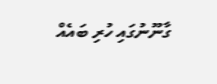ގާނޫނުގައި ހުރި ބައެއް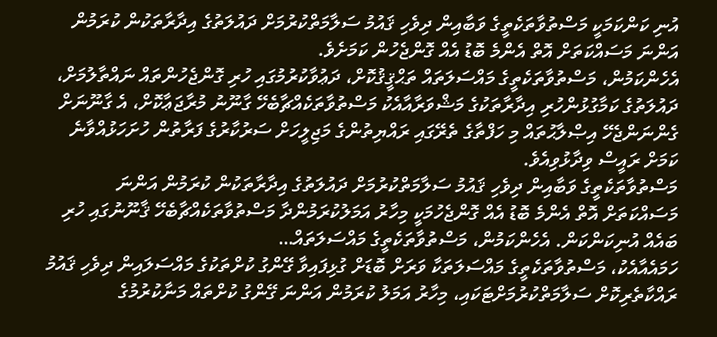އުނި ކަންކަމަކީ މަސްތުވާތަކެތީގެ ވަބާއިން ދިވެހި ޤައުމު ސަލާމަތްކުރުމަށް ދައުލަތުގެ އިދާރާތަކުން ކުރަމުން އަންނަ މަސައްކަތަށް އޮތް އެންމެ ބޮޑު އެއް ގޮންޖެހުން ކަމަށެވެ.
އެހެންކަމުން، މަސްތުވާތަކެތީގެ މައްސަލަތައް ތަޙްޤީޤުކޮށް، ދަޢުވާކުރުމުގައި ހުރި ގޮންޖެހުންތައް ނައްތާލުމަށް، ދައުލަތުގެ ކަމާގުޅުންހުރި އިދާރާތަކުގެ މަޝްވަރާއާއެކު މަސްތުވާތަކެއްޗާބެހޭ ގާނޫނު މުރާޖަޢާކޮށް، އެ ގާނޫނަށް ގެންނަންޖެހޭ އިޞްލާޙުތައް މި ހަފްތާގެ ތެރޭގައި ރައްޔިތުންގެ މަޖިލީހަށް ސަރުކާރުގެ ފަރާތުން ހުށަހަޅުއްވާނެ ކަމަށް ރައީސް ވިދާޅުވިއެވެ.
މަސްތުވާތަކެތީގެ ވަބާއިން ދިވެހި ޤައުމު ސަލާމަތްކުރުމަށް ދައުލަތުގެ އިދާރާތަކުން ކުރަމުން އަންނަ މަސައްކަތަށް އޮތް އެންމެ ބޮޑު އެއް ގޮންޖެހުމަކީ މިހާރު އަމަލުކުރަމުންދާ މަސްތުވާތަކެއްޗާބެހޭ ޤާނޫނުގައި ހުރި ބައެއް އުނިކަންކަން. އެހެންކަމުން، މަސްތުވާތަކެތީގެ މައްސަލަތައް…
ހަމައެއާއެކު، މަސްތުވާތަކެތީގެ މައްސަލަތަކާ ވަރަށް ބޮޑަށް ގުޅިފައިވާ ގޭންގު ކުށްތަކުގެ މައްސަލައިން ދިވެހި ޤައުމު ރައްކާތެރިކޮށް ސަލާމަތްކުރުމަށްޓަކައި، މިހާރު އަމަލު ކުރަމުން އަންނަ ގޭންގު ކުށްތައް މަނާކުރުމުގެ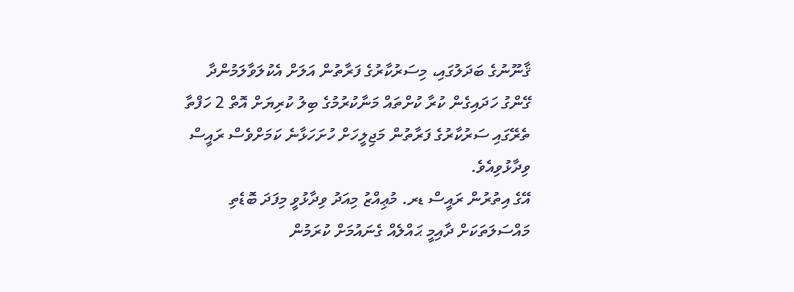ޤާނޫނުގެ ބަދަލުގައި، މިސަރުކާރުގެ ފަރާތުން އަލަށް އެކުލަވާލަމުންދާ ގޭންގު ހަދައިގެން ކުރާ ކުށްތައް މަނާކުރުމުގެ ބިލު ކުރިޔަށް އޮތް 2 ހަފްތާ ތެރޭގައި ސަރުކާރުގެ ފަރާތުން މަޖިލީހަށް ހުށަހަޅާނެ ކަމަށްވެސް ރައީސް ވިދާޅުވިއެވެ.
އޭގެ އިތުރުން ރައީސް ޑރ. މުޢިއްޒު މިއަދު ވިދާޅުވީ މިފަދަ ބޮޑެތި މައްސަލަތަކަށް ދާއިމީ ޙައްލެއް ގެނައުމަށް ކުރަމުން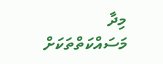މިދާ މަސައްކަތްތަކަށް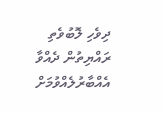ދިވެހި ލޮބުވެތި ރައްޔިތުން ދެއްވާ އެއްބާރުލެއްވުމަށް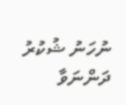ނުހަނު ޝުކުރު ދަންނަވާ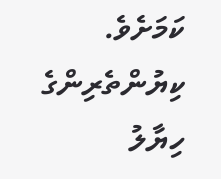ކަމަށެވެ.
ކިޔުންތެރިންގެ ހިޔާލު